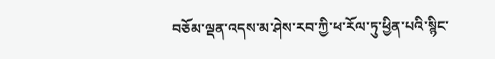བཅོམ་ལྡན་འདས་མ་ཤེས་རབ་ཀྱི་ཕ་རོལ་ཏུ་ཕྱིན་པའི་སྙིང་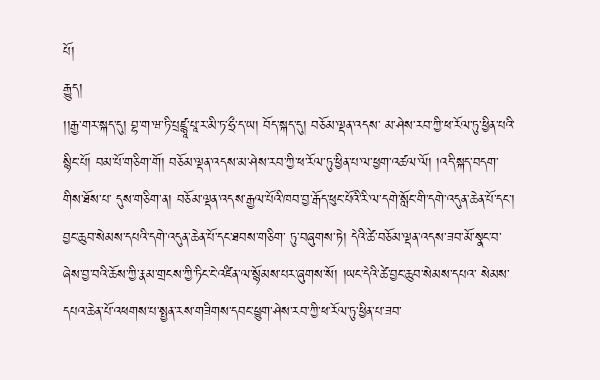པོ།
རྒྱུད།
།།རྒྱ་གར་སྐད་དུ། བྷ་ག་ཝ་ཏི་པྲཛྙཱ་པཱ་ར་མི་ཏ་ཧྲྀ་ད་ཡ། བོད་སྐད་དུ། བཅོམ་ལྡན་འདས་ མ་ཤེས་རབ་ཀྱི་ཕ་རོལ་ཏུ་ཕྱིན་པའི་སྙིང་པོ། བམ་པོ་གཅིག་གོ། བཅོམ་ལྡན་འདས་མ་ཤེས་རབ་ཀྱི་ཕ་རོལ་ཏུ་ཕྱིན་པ་ལ་ཕྱག་འཚལ་ལོ། །འདི་སྐད་བདག་གིས་ཐོས་པ་ དུས་གཅིག་ན། བཅོམ་ལྡན་འདས་རྒྱལ་པོའི་ཁབ་བྱ་རྒོད་ཕུང་པོའི་རི་ལ་དགེ་སློང་གི་དགེ་འདུན་ཆེན་པོ་དང་། བྱང་ཆུབ་སེམས་དཔའི་དགེ་འདུན་ཆེན་པོ་དང་ཐབས་གཅིག་ ཏུ་བཞུགས་ཏེ། དེའི་ཚེ་བཅོམ་ལྡན་འདས་ཟབ་མོ་སྣང་བ་ཞེས་བྱ་བའི་ཆོས་ཀྱི་རྣམ་གྲངས་ཀྱི་ཏིང་ངེ་འཛིན་ལ་སྙོམས་པར་ཞུགས་སོ། །ཡང་དེའི་ཚེ་བྱང་ཆུབ་སེམས་དཔའ་ སེམས་དཔའ་ཆེན་པོ་འཕགས་པ་སྤྱན་རས་གཟིགས་དབང་ཕྱུག་ཤེས་རབ་ཀྱི་ཕ་རོལ་ཏུ་ཕྱིན་པ་ཟབ་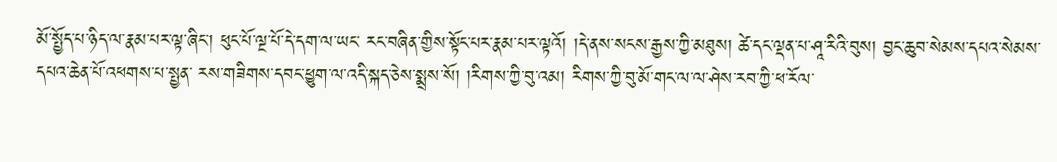མོ་སྤྱོད་པ་ཉིད་ལ་རྣམ་པར་ལྟ་ཞིང་། ཕུང་པོ་ལྔ་པོ་དེ་དག་ལ་ཡང་ རང་བཞིན་གྱིས་སྟོང་པར་རྣམ་པར་ལྟའོ། །དེ་ནས་སངས་རྒྱས་ཀྱི་མཐུས། ཚེ་དང་ལྡན་པ་ཤཱ་རིའི་བུས། བྱང་ཆུབ་སེམས་དཔའ་སེམས་དཔའ་ཆེན་པོ་འཕགས་པ་སྤྱན་ རས་གཟིགས་དབང་ཕྱུག་ལ་འདི་སྐད་ཅེས་སྨྲས་སོ། །རིགས་ཀྱི་བུ་འམ། རིགས་ཀྱི་བུ་མོ་གང་ལ་ལ་ཤེས་རབ་ཀྱི་ཕ་རོལ་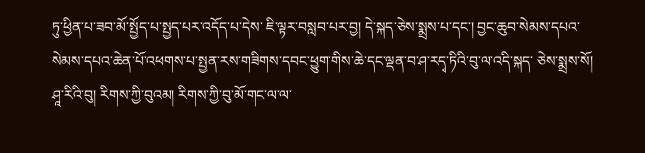ཏུ་ཕྱིན་པ་ཟབ་མོ་སྤྱོད་པ་སྤྱད་པར་འདོད་པ་དེས་ ཇི་ལྟར་བསླབ་པར་བྱ། དེ་སྐད་ཅེས་སྨྲས་པ་དང་། བྱང་ཆུབ་སེམས་དཔའ་སེམས་དཔའ་ཆེན་པོ་འཕགས་པ་སྤྱན་རས་གཟིགས་དབང་ཕྱུག་གིས་ཆེ་དང་ལྡན་བ་ཤ་རདྭ་ཏིའི་བུ་ལ་འདི་སྐད་ ཅེས་སྨྲས་སོ། ཤཱ་རིའི་བུ། རིགས་ཀྱི་བུའམ། རིགས་ཀྱི་བུ་མོ་གང་ལ་ལ་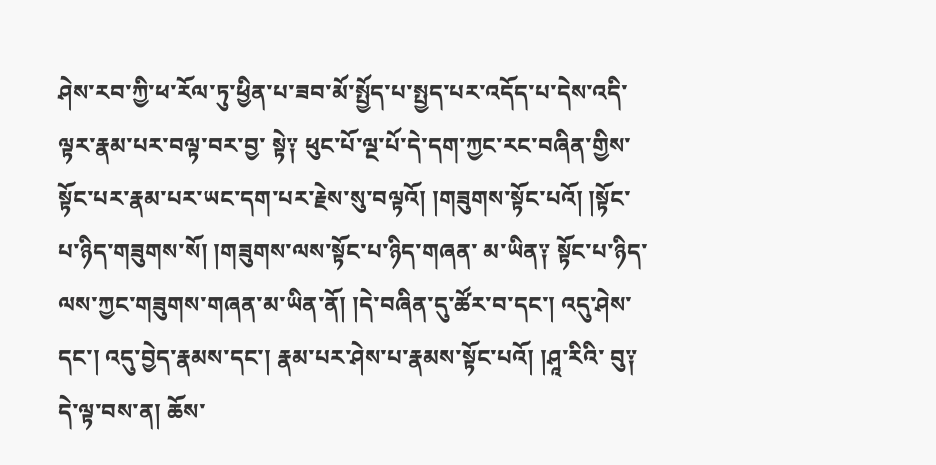ཤེས་རབ་ཀྱི་ཕ་རོལ་ཏུ་ཕྱིན་པ་ཟབ་མོ་སྤྱོད་པ་སྤྱད་པར་འདོད་པ་དེས་འདི་ལྟར་རྣམ་པར་བལྟ་བར་བྱ་ སྟེ༑ ཕུང་པོ་ལྔ་པོ་དེ་དག་ཀྱང་རང་བཞིན་གྱིས་སྟོང་པར་རྣམ་པར་ཡང་དག་པར་རྗེས་སུ་བལྟའོ། །གཟུགས་སྟོང་པའོ། །སྟོང་པ་ཉིད་གཟུགས་སོ། །གཟུགས་ལས་སྟོང་པ་ཉིད་གཞན་ མ་ཡིན༑ སྟོང་པ་ཉིད་ལས་ཀྱང་གཟུགས་གཞན་མ་ཡིན་ནོ། །དེ་བཞིན་དུ་ཚོར་བ་དང་། འདུ་ཤེས་དང་། འདུ་བྱེད་རྣམས་དང་། རྣམ་པར་ཤེས་པ་རྣམས་སྟོང་པའོ། །ཤཱ་རིའི་ བུ༑ དེ་ལྟ་བས་ན། ཆོས་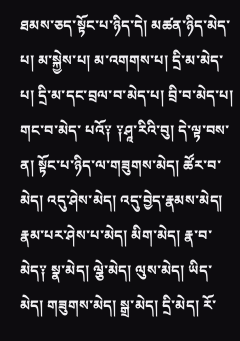ཐམས་ཅད་སྟོང་པ་ཉིད་དེ། མཚན་ཉིད་མེད་པ། མ་སྐྱེས་པ། མ་འགགས་པ། དྲི་མ་མེད་པ། དྲི་མ་དང་བྲལ་བ་མེད་པ། བྲི་བ་མེད་པ། གང་བ་མེད་ པའོ༑ ༑ཤཱ་རིའི་བུ། དེ་ལྟ་བས་ན། སྟོང་པ་ཉིད་ལ་གཟུགས་མེད། ཚོར་བ་མེད། འདུ་ཤེས་མེད། འདུ་བྱེད་རྣམས་མེད། རྣམ་པར་ཤེས་པ་མེད། མིག་མེད། རྣ་བ་ མེད༑ སྣ་མེད། ལྕེ་མེད། ལུས་མེད། ཡིད་མེད། གཟུགས་མེད། སྒྲ་མེད། དྲི་མེད། རོ་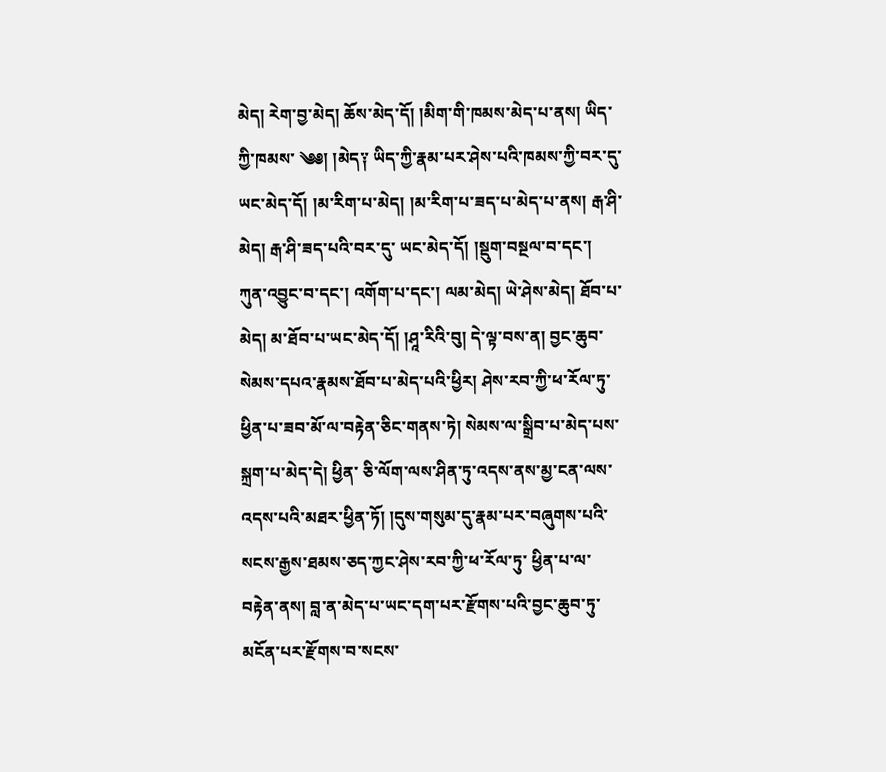མེད། རེག་བྱ་མེད། ཆོས་མེད་དོ། །མིག་གི་ཁམས་མེད་པ་ནས། ཡིད་ཀྱི་ཁམས་ ༄༅། །མེད༑ ཡིད་ཀྱི་རྣམ་པར་ཤེས་པའི་ཁམས་ཀྱི་བར་དུ་ཡང་མེད་དོ། །མ་རིག་པ་མེད། །མ་རིག་པ་ཟད་པ་མེད་པ་ནས། རྒ་ཤི་མེད། རྒ་ཤི་ཟད་པའི་བར་དུ་ ཡང་མེད་དོ། །སྡུག་བསྔལ་བ་དང་། ཀུན་འབྱུང་བ་དང་། འགོག་པ་དང་། ལམ་མེད། ཡེ་ཤེས་མེད། ཐོབ་པ་མེད། མ་ཐོབ་པ་ཡང་མེད་དོ། །ཤཱ་རིའི་བུ། དེ་ལྟ་བས་ན། བྱང་ཆུབ་སེམས་དཔའ་རྣམས་ཐོབ་པ་མེད་པའི་ཕྱིར། ཤེས་རབ་ཀྱི་ཕ་རོལ་ཏུ་ཕྱིན་པ་ཟབ་མོ་ལ་བརྟེན་ཅིང་གནས་ཏེ། སེམས་ལ་སྒྲིབ་པ་མེད་པས་སྐྲག་པ་མེད་དེ། ཕྱིན་ ཅི་ལོག་ལས་ཤིན་ཏུ་འདས་ནས་མྱ་ངན་ལས་འདས་པའི་མཐར་ཕྱིན་ཏོ། །དུས་གསུམ་དུ་རྣམ་པར་བཞུགས་པའི་སངས་རྒྱས་ཐམས་ཅད་ཀྱང་ཤེས་རབ་ཀྱི་ཕ་རོལ་ཏུ་ ཕྱིན་པ་ལ་བརྟེན་ནས། བླ་ན་མེད་པ་ཡང་དག་པར་རྫོགས་པའི་བྱང་ཆུབ་ཏུ་མངོན་པར་རྫོགས་བ་སངས་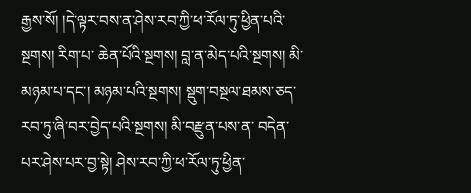རྒྱས་སོ། །དེ་ལྟར་བས་ན་ཤེས་རབ་ཀྱི་ཕ་རོལ་ཏུ་ཕྱིན་པའི་སྔགས། རིག་པ་ ཆེན་པོའི་སྔགས། བླ་ན་མེད་པའི་སྔགས། མི་མཉམ་པ་དང་། མཉམ་པའི་སྔགས། སྡུག་བསྔལ་ཐམས་ཅད་རབ་ཏུ་ཞི་བར་བྱེད་པའི་སྔགས། མི་བརྫུན་པས་ན་ བདེན་པར་ཤེས་པར་བྱ་སྟེ། ཤེས་རབ་ཀྱི་ཕ་རོལ་ཏུ་ཕྱིན་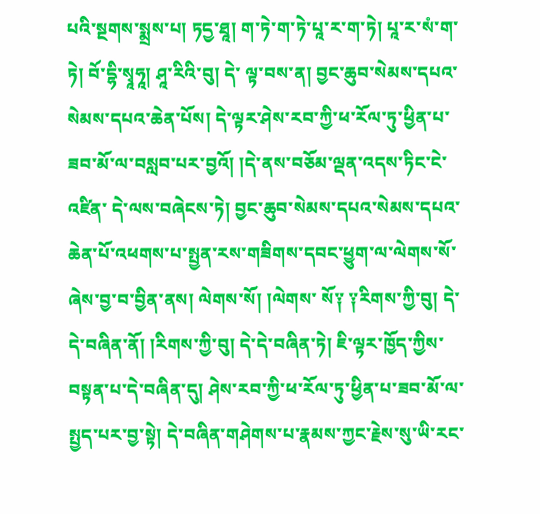པའི་སྔགས་སྨྲས་པ། ཏདྱ་ཐཱ། ག་ཏེ་ག་ཏེ་པཱ་ར་ག་ཏེ། པཱ་ར་སཾ་ག་ཏེ། བོ་དྷི་སྭཱཧཱ། ཤཱ་རིའི་བུ། དེ་ ལྟ་བས་ན། བྱང་ཆུབ་སེམས་དཔའ་སེམས་དཔའ་ཆེན་པོས། དེ་ལྟར་ཤེས་རབ་ཀྱི་ཕ་རོལ་ཏུ་ཕྱིན་པ་ཟབ་མོ་ལ་བསླབ་པར་བྱའོ། །དེ་ནས་བཅོམ་ལྡན་འདས་ཏིང་ངེ་འཛིན་ དེ་ལས་བཞེངས་ཏེ། བྱང་ཆུབ་སེམས་དཔའ་སེམས་དཔའ་ཆེན་པོ་འཕགས་པ་སྤྱན་རས་གཟིགས་དབང་ཕྱུག་ལ་ལེགས་སོ་ཞེས་བྱ་བ་བྱིན་ནས། ལེགས་སོ། །ལེགས་ སོ༑ ༑རིགས་ཀྱི་བུ། དེ་དེ་བཞིན་ནོ། །རིགས་ཀྱི་བུ། དེ་དེ་བཞིན་ཏེ། ཇི་ལྟར་ཁྱོད་ཀྱིས་བསྟན་པ་དེ་བཞིན་དུ། ཤེས་རབ་ཀྱི་ཕ་རོལ་ཏུ་ཕྱིན་པ་ཟབ་མོ་ལ་སྤྱད་པར་བྱ་སྟེ། དེ་བཞིན་གཤེགས་པ་རྣམས་ཀྱང་རྗེས་སུ་ཡི་རང་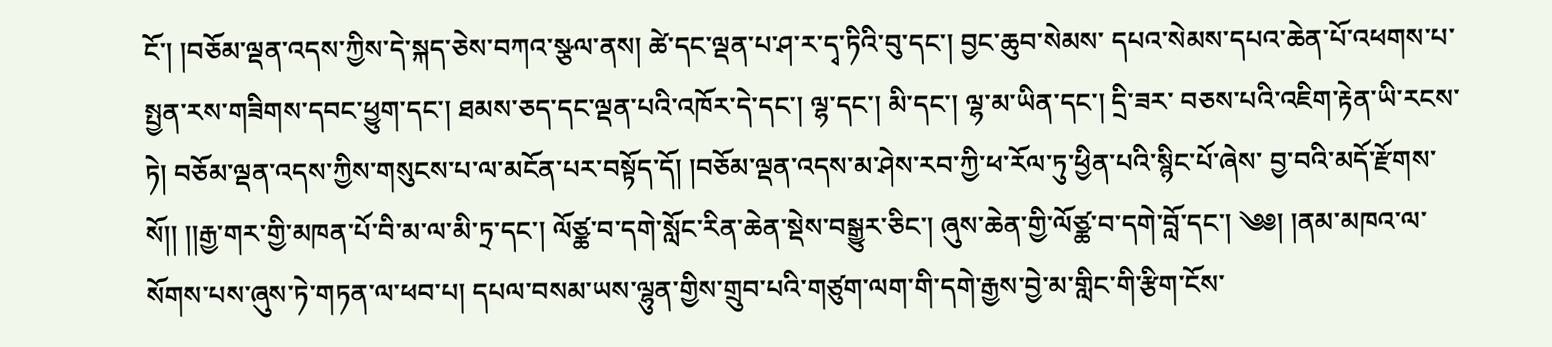ངོ་། །བཅོམ་ལྡན་འདས་ཀྱིས་དེ་སྐད་ཅེས་བཀའ་སྩལ་ནས། ཚེ་དང་ལྡན་པ་ཤ་ར་དྭ་ཏིའི་བུ་དང་། བྱང་ཆུབ་སེམས་ དཔའ་སེམས་དཔའ་ཆེན་པོ་འཕགས་པ་སྤྱན་རས་གཟིགས་དབང་ཕྱུག་དང་། ཐམས་ཅད་དང་ལྡན་པའི་འཁོར་དེ་དང་། ལྷ་དང་། མི་དང་། ལྷ་མ་ཡིན་དང་། དྲི་ཟར་ བཅས་པའི་འཇིག་རྟེན་ཡི་རངས་ཏེ། བཅོམ་ལྡན་འདས་ཀྱིས་གསུངས་པ་ལ་མངོན་པར་བསྟོད་དོ། །བཅོམ་ལྡན་འདས་མ་ཤེས་རབ་ཀྱི་ཕ་རོལ་ཏུ་ཕྱིན་པའི་སྙིང་པོ་ཞེས་ བྱ་བའི་མདོ་རྫོགས་སོ།། །།རྒྱ་གར་གྱི་མཁན་པོ་བི་མ་ལ་མི་ཏྲ་དང་། ལོཙྪ་བ་དགེ་སློང་རིན་ཆེན་སྡེས་བསྒྱུར་ཅིང་། ཞུས་ཆེན་གྱི་ལོཙྪ་བ་དགེ་བློ་དང་། ༄༅། །ནམ་མཁའ་ལ་སོགས་པས་ཞུས་ཏེ་གཏན་ལ་ཕབ་པ། དཔལ་བསམ་ཡས་ལྷུན་གྱིས་གྲུབ་པའི་གཙུག་ལག་གི་དགེ་རྒྱས་བྱེ་མ་གླིང་གི་རྩིག་ངོས་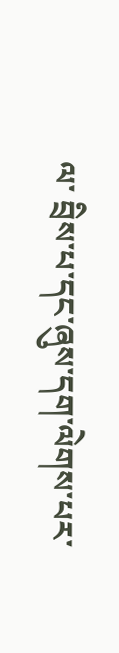ལ་ བྲིས་པ་དང་ཞུས་དག་ལེགས་པར་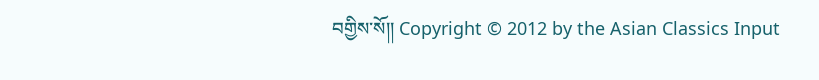བགྱིས་སོ།། Copyright © 2012 by the Asian Classics Input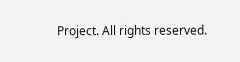Project. All rights reserved.